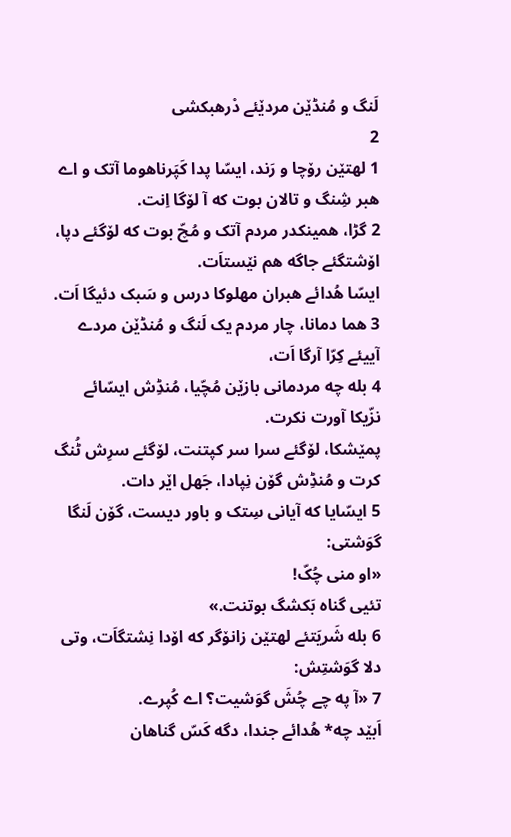لَنگ و مُنڈێن مردێئے دْرهبکشی
2
1 لهتێن رۆچا و رَند، ایسّا پدا کَپَرناهوما آتک و اے هبر شِنگ و تالان بوت که آ لۆگا اِنت.
2 گڑا، همینکدر مردم آتک و مُچّ بوت که لۆگئے دپا، اۆشتگئے جاگه هم نێستاَت.
ایسّا هُدائے هبران مهلوکا درس و سَبک دئیگا اَت.
3 هما دمانا، چار مردم یک لَنگ و مُنڈێن مردے آییئے کِرّا آرگا اَت،
4 بله چه مردمانی بازێن مُچّیا، مُنڈِش ایسّائے نزّیکا آورت نکرت.
پمێشکا، لۆگئے سرا سر کپتنت، لۆگئے سرِش ٹُنگ کرت و مُنڈِش گۆن نِپادا، جَهل اێر دات.
5 ایسّایا که آیانی سِتک و باور دیست، گۆن لَنگا گوَشتی:
«او منی چُکّ!
تئیی گناه بَکشگ بوتنت.»
6 بله شَریَتئے لهتێن زانۆگر که اۆدا نِشتگاَت، وتی دلا گوَشتِش:
7 «آ په چے چُشَ گوَشیت؟ اے کُپرے.
اَبێد چه* هُدائے جندا، دگه کَسّ گناهان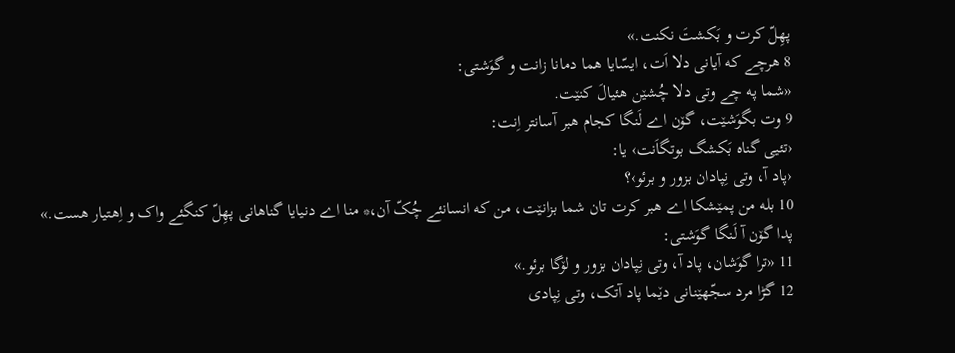پهِلّ کرت و بَکشتَ نکنت.»
8 هرچے که آیانی دلا اَت، ایسّایا هما دمانا زانت و گوَشتی:
«شما په چے وتی دلا چُشێن هئیالَ کنێت.
9 وت بگوَشێت، گۆن اے لَنگا کجام هبر آسانتر اِنت:
‹تئیی گناه بَکشگ بوتگاَنت› یا:
‹پاد آ، وتی نِپادان بزور و برئو›؟
10 بله من پمێشکا اے هبر کرت تان شما بزانێت، من که انسانئے چُکّ آن،* منا اے دنیایا گناهانی پهِلّ کنگئے واک و اِهتیار هست.»
پدا گۆن آ لَنگا گوَشتی:
11 «ترا گوَشان، پاد آ، وتی نِپادان بزور و لۆگا برئو.»
12 گڑا مرد سجّهێنانی دێما پاد آتک، وتی نِپادی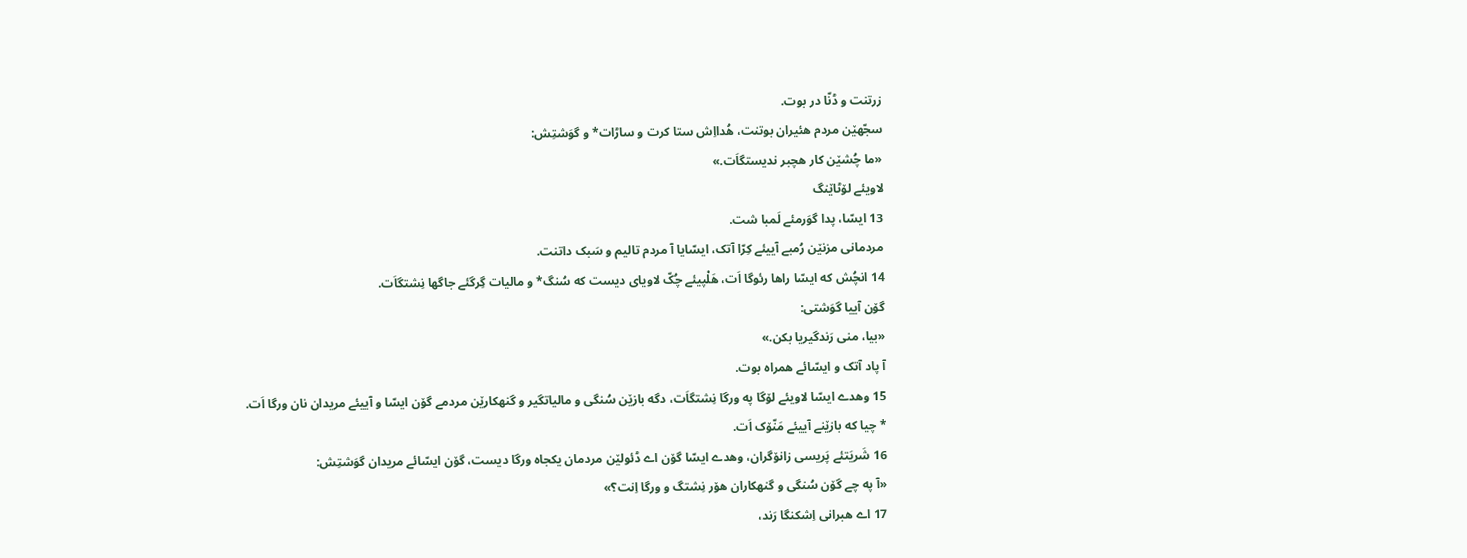زرتنت و ڈنّا در بوت.
سجّهێن مردم هئیران بوتنت، هُدااِش ستا کرت و ساڑات* و گوَشتِش:
«ما چُشێن کار هچبر ندیستگاَت.»
لاویئے لۆٹاێنگ
13 ایسّا، پدا گوَرمئے لَمبا شت.
مردمانی مزنێن رُمبے آییئے کِرّا آتک، ایسّایا آ مردم تالیم و سَبک داتنت.
14 انچُش که ایسّا راها رئوگا اَت، هَلْپیئے چُکّ لاویای دیست که سُنگ* و مالیات گِرگئے جاگها نِشتگاَت.
گۆن آییا گوَشتی:
«بیا، منی رَندگیریا بکن.»
آ پاد آتک و ایسّائے همراه بوت.
15 وهدے ایسّا لاویئے لۆگا په ورگا نِشتگاَت، دگه بازێن سُنگی و مالیاتگیر و گنهکارێن مردمے گۆن ایسّا و آییئے مریدان نان ورگا اَت.
* چیا که بازێنے آییئے مَنّۆک اَت.
16 شَریَتئے پَریسی زانۆگران، وهدے ایسّا گۆن اے ڈئولێن مردمان یکجاه ورگا دیست، گۆن ایسّائے مریدان گوَشتِش:
«آ په چے گۆن سُنگی و گنهکاران هۆر نِشتگ و ورگا اِنت؟»
17 اے هبرانی اِشکنگا رَند،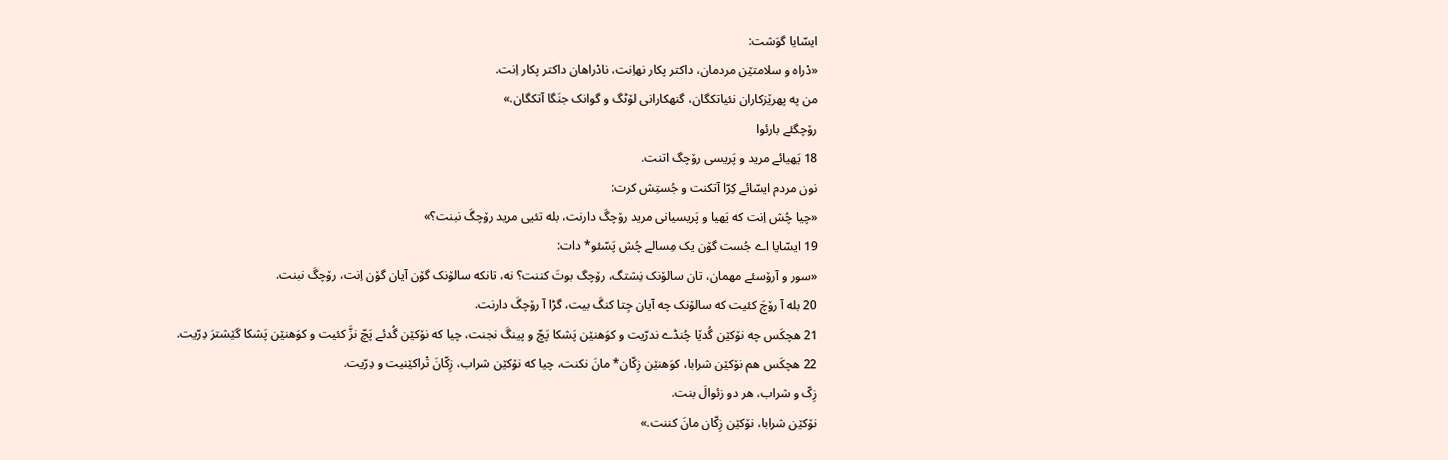ایسّایا گوَشت:
«دْراه و سلامتێن مردمان، داکتر پکار نهاِنت، نادْراهان داکتر پکار اِنت.
من په پهرێزکاران نئیاتکگان، گنهکارانی لۆٹگ و گوانک جنَگا آتکگان.»
رۆچگئے بارئوا
18 یَهیائے مرید و پَریسی رۆچگ اتنت.
نون مردم ایسّائے کِرّا آتکنت و جُستِش کرت:
«چیا چُش اِنت که یَهیا و پَریسیانی مرید رۆچگَ دارنت، بله تئیی مرید رۆچگَ نبنت؟»
19 ایسّایا اے جُست گۆن یک مِسالے چُش پَسّئو* دات:
«سور و آرۆسئے مهمان، تان سالۆنک نِشتگ، رۆچگ بوتَ کننت؟ نه، تانکه سالۆنک گۆن آیان گۆن اِنت، رۆچگَ نبنت.
20 بله آ رۆچَ کئیت که سالۆنک چه آیان جِتا کنگَ بیت، گڑا آ رۆچگَ دارنت.
21 هچکَس چه نۆکێن گُدێا چُنڈے ندرّیت و کوَهنێن پَشکا پَچّ و پینگَ نجنت، چیا که نۆکێن گُدئے پَچّ نزَّ کئیت و کوَهنێن پَشکا گێشترَ دِرّیت.
22 هچکَس هم نۆکێن شرابا، کوَهنێن زِکّان* مانَ نکنت، چیا که نۆکێن شراب، زِکّانَ تْراکێنیت و دِرّیت.
زِکّ و شراب، هر دو زئوالَ بنت.
نۆکێن شرابا، نۆکێن زِکّان مانَ کننت.»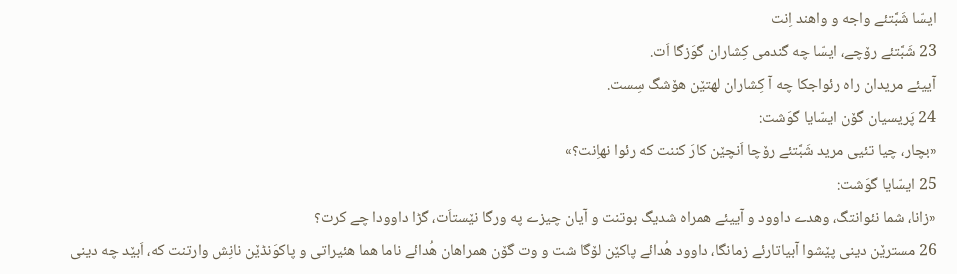ایسّا شَبَّتئے واجه و واهند اِنت
23 شَبَّتئے رۆچے، ایسّا چه گندمی کِشاران گوَزگا اَت.
آییئے مریدان راه رئواجکا چه آ کِشاران لهتێن هۆشگ سِست.
24 پَریسیان گۆن ایسّایا گوَشت:
«بچار، چیا تئیی مرید شَبَّتئے رۆچا اَنچێن کارَ کننت که رئوا نهاِنت؟»
25 ایسّایا گوَشت:
«زانا، شما نئوانتگ، وهدے داوود و آییئے همراه شدیگ بوتنت و آیان چیزے په ورگا نێستاَت، گڑا داوودا چے کرت؟
26 مسترێن دینی پێشوا آبیاتارئے زمانگا، داوود هُدائے پاکێن لۆگا شت و وت گۆن همراهان هُدائے ناما هما هئیراتی و پاکوَنڈێن نانِش وارتنت که، اَبێد چه دینی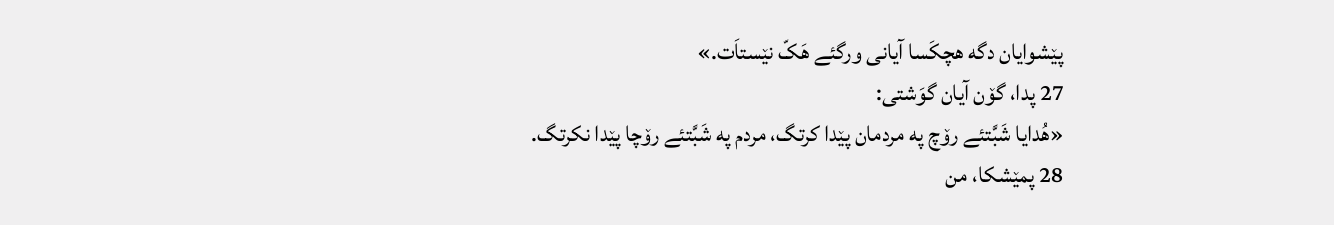پێشوایان دگه هچکَسا آیانی ورگئے هَکّ نێستاَت.»
27 پدا، گۆن آیان گوَشتی:
«هُدایا شَبَّتئے رۆچ په مردمان پێدا کرتگ، مردم په شَبَّتئے رۆچا پێدا نکرتگ.
28 پمێشکا، من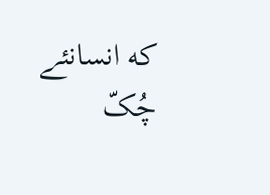که انسانئے چُکّ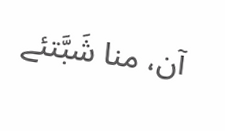آن، منا شَبَّتئے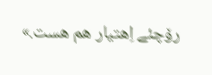رۆچئے اِهتیار هم هست.»